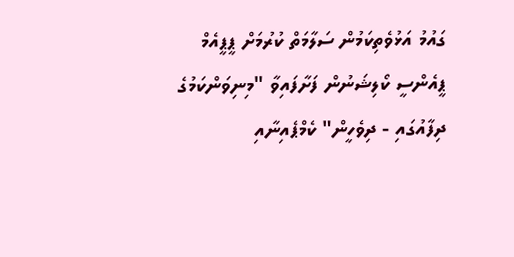ގައުމު އަޅުވެތިކަމުން ސަލާމަތް ކުރުމަށް ޕީޕީއެމް ޕީއެންސީ ކޯލިޝަނުން ފަށާފައިވާ "މިނިވަންކަމުގެ ދިފާއުގައި - ދިވެހީން" ކެމްޕެއިނާއި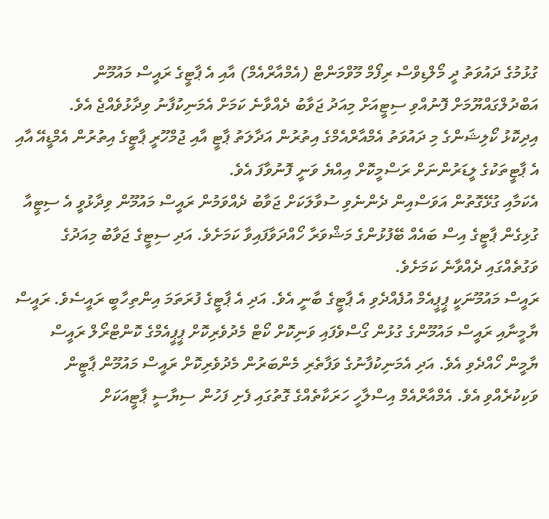ގުޅުމުގެ ދައުވަތު ދީ މޯލްޑިވްސް ރިފޯމް މޫވްމަންޓް (އެމްއާރްއެމް) އާއި އެ ޕާޓީގެ ރައީސް މައުމޫން އަބްދުލްގައްޔޫމަށް ފޮނުއްވި ސިޓީއަށް މިއަދު ޖަވާބު ދެއްވާނެ ކަމަށް އެމަނިކުފާނު ވިދާޅުވެއްޖެ އެވެ.
އިދިކޮޅު ކޯލިޝަންގެ މި ދައުވަތު އެމްއާރްއެމްގެ އިތުރުން އަދާލަތު ޕާޓީ އާއި ޖުމްހޫރީ ޕާޓީގެ އިތުރުން އެމްޑީއޭ އާއި އެ ޕާޓީތަކުގެ ލީޑަރުންނަށް ރަސްމީކޮށް އިއްޔެ ވަނީ ފޮނުވާފަ އެވެ.
އެކަމާއި ގުޅޭގޮތުން އަވަސްއިން ދެންނެވި ސުވާލަކަށް ޖަވާބު ދެއްވަމުން ރައީސް މައުމޫން ވިދާޅުވީ އެ ސިޓީއާ ގުޅިގެން ޕާޓީގެ އިސް ބައެއް ބޭފުޅުންގެ މަޝްވަރާ ހޯއްދަވާފައިވާ ކަމަށެވެ. އަދި ސިޓީގެ ޖަވާބު މިއަދުގެ ވަގުތެއްގައި ދެއްވާނެ ކަމަށެވެ.
ރައީސް މައުމޫނަކީ ޕީޕީއެމް އުފެއްދެވި އެ ޕާޓީގެ ބާނީ އެވެ. އަދި އެ ޕާޓީގެ ފުރަތަމަ އިންތިހާބީ ރައީސެވެ. ރައީސް ޔާމީނާއި ރައީސް މައުމޫންގެ ގުޅުން ގޯސްވެފައި ވަނިކޮށް ކޯޓް މެދުވެރިކޮށް ޕީޕީއެމްގެ ކޮންޓްރޯލް ރައީސް ޔާމީން ހޯއްދެވި އެވެ. އަދި އެމަނިކުފާނުގެ ވަފާތެރި މެންބަރުން މެދުވެރިކޮށް ރައީސް މައުމޫން ޕާޓީން ވަކިކުރެއްވި އެވެ. އެމްއާރްއެމް އިސްލާހީ ހަރަކާތެއްގެ ގޮތުގައި ފެށި ފަހުން ސިޔާސީ ޕާޓީއަކަށް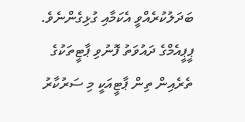ބަދަލުކުރެއްވީ އެކަމާއި ގުޅިގެންނެވެ.
ޕީޕީއެމްގެ ދައުވަތު ފޮނުވި ޕާޓީތަކުގެ ތެރެއިން ތިން ޕާޓީއަކީ މި ސަރުކާރު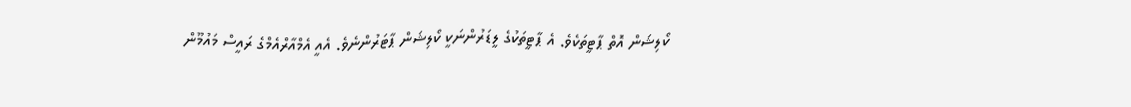ކޯލިޝަން އޮތް ޕާޓީތަކެވެ. އެ ޕާޓީތަކުގެ ލީޑަރުންނަކީ ކޯލިޝަން ޕާޓަރުންނެވެ. އެއީ އެމްއާރްއެމްގެ ރައީސް މައުމޫން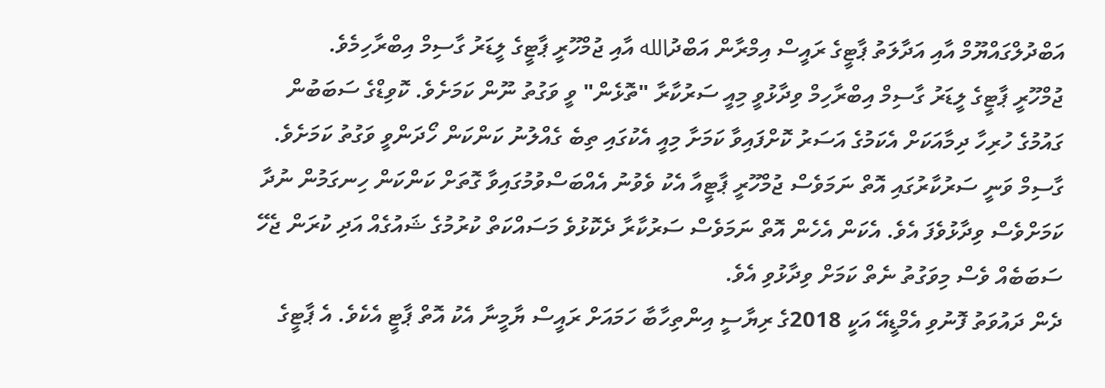އަބްދުލްގައްޔޫމް އާއި އަދާލަތު ޕާޓީގެ ރައީސް އިމްރާން އަބްދުالله އާއި ޖުމްހޫރީ ޕާޓީގެ ލީޑަރު ގާސިމް އިބްރާހިމެވެ.
ޖުމްހޫރީ ޕާޓީގެ ލީޑަރު ގާސިމް އިބްރާހިމް ވިދާޅުވީ މިއީ ސަރުކާރާ "ތޮޅެން" ވީ ވަގުތު ނޫން ކަމަށެވެ. ކޮވިޑްގެ ސަބަބުން ގައުމުގެ ހުރިހާ ދިމާއަކަށް އެކަމުގެ އަސަރު ކޮށްފައިވާ ކަމަށާ މިއީ އެކުގައި ތިބެ ގެއްލުނު ކަންކަން ހޯދަންވީ ވަގުތު ކަމަށެވެ.
ގާސިމް ވަނީ ސަރުކާރުގައި އޮތް ނަމަވެސް ޖުމްހޫރީ ޕާޓީއާ އެކު ވެވުނު އެއްބަސްވުމުގައިވާ ގޮތަށް ކަންކަން ހިނގަމުން ނުދާ ކަމަށްވެސް ވިދާޅުވެފަ އެވެ. އެކަން އެހެން އޮތް ނަމަވެސް ސަރުކާރާ ދެކޮޅުވެ މަސައްކަތް ކުރުމުގެ ޝައުގެއް އަދި ކުރަން ޖެހޭ ސަބަބެއް ވެސް މިވަގުތު ނެތް ކަމަށް ވިދާޅުވި އެވެ.
ދެން ދައުވަތު ފޮނުވި އެމްޑީއޭ އަކީ 2018ގެ ރިޔާސީ އިންތިހާބާ ހަމައަށް ރައީސް ޔާމީނާ އެކު އޮތް ޕާޓީ އެކެވެ. އެ ޕާޓީގެ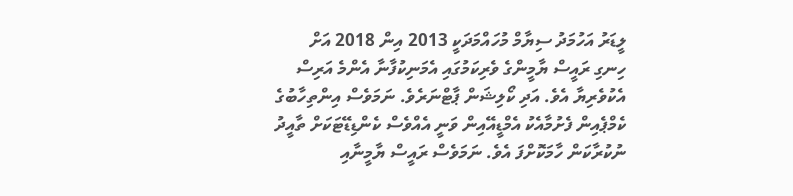ލީޑަރު އަހުމަދު ސިޔާމް މުހައްމަދަކީ 2013 އިން 2018 އަށް ހިނގި ރައީސް ޔާމީންގެ ވެރިކަމުގައި އެމަނިކުފާނާ އެންމެ އަރިސް އެކުވެރިޔާ އެވެ. އަދި ކޯލިޝަން ޕާޓްނަރެވެ. ނަމަވެސް އިންތިހާބުގެ ކެމްޕެއިން ފެށުމާއެކު އެމްޑީއޭއިން ވަނީ އެއްވެސް ކެންޑިޑޭޓަކަށް ތާއީދު ނުކުރާކަން ހާމަކޮށްފަ އެވެ. ނަމަވެސް ރައީސް ޔާމީނާއި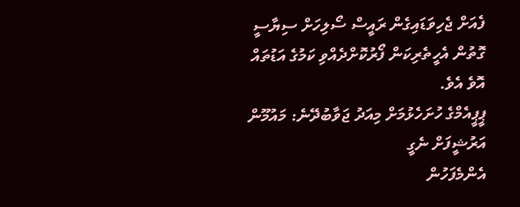ފެއަށް ޖެހިވަޑައިގެން ރައީސް ސޯލިހަށް ސިޔާސީ ގޮތުން އެހީތެރިކަން ފޯރުކޮށްދެއްވި ކަމުގެ އަޑުތައް އޮވެ އެވެ.
ޕީޕީއެމްގެ ހުށަހެޅުމަށް މިއަދު ޖަވާބުދޭނެ: މައުމޫން
އަރުޝީފަށް ނެގީ
އެންމެފަހުން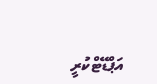އަޕްޑޭޓްކުރީ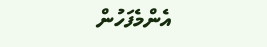އެންމެފަހުން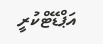އަޕްޑޭޓްކުރީ